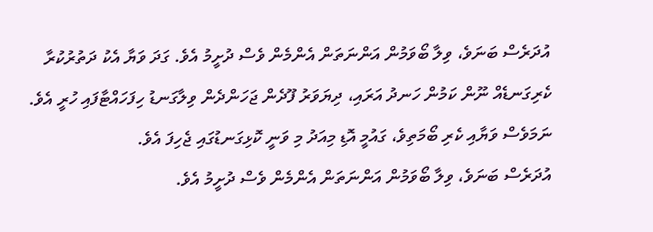އުދަރެސް ބަނަވެ، ވިލާ ބޯވަމުން އަންނަތަން އެންމެން ވެސް ދުށީމު އެވެ. ގަދަ ވަޔާ އެކު ދަތުރުކުރާ ކެރިގަނޑެއް ނޫން ކަމުން ހަނދު އަރައި، ދިޔަވަރު ފޫދެން ޖަހަންދެން ވިލާގަނޑު ހިފަހައްޓާފައި ހުރީ އެވެ. ނަމަވެސް ވަޔާއި ކެރި ބޯމަތިވެ، ގައުމީ އޮޑި މިއަދު މި ވަނީ ކޮޅިގަނޑުގައި ޖެހިފަ އެވެ.
އުދަރެސް ބަނަވެ، ވިލާ ބޯވަމުން އަންނަތަން އެންމެން ވެސް ދުށީމު އެވެ.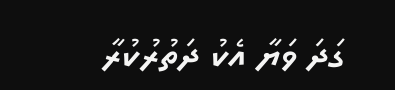ގަދަ ވަޔާ އެކު ދަތުރުކުރާ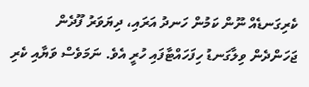ކެރިގަނޑެއް ނޫން ކަމުން ހަނދު އަރައި، ދިޔަވަރު ފޫދެން ޖަހަންދެން ވިލާގަނޑު ހިފަހައްޓާފައި ހުރީ އެވެ. ނަމަވެސް ވަޔާއި ކެރި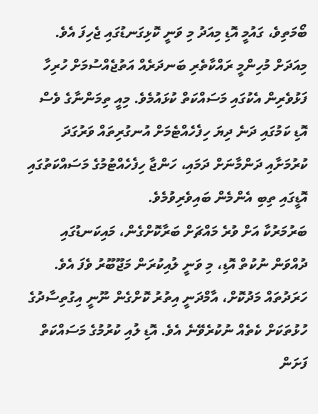ބޯމަތިވެ، ގައުމީ އޮޑި މިއަދު މި ވަނީ ކޮޅިގަނޑުގައި ޖެހިފަ އެވެ.
މިއަދަށް މުހިންމީ ރައްކާތެރި ބަނދަރެއް އަތުޖެއްސުމަށް ހުރިހާ ފަޅުވެރިން އެކުގައި މަސައްކަތް ކުޅައުމެވެ. މިއީ ތިމަންނާގެ ވެސް އޮޑި ކަމުގައި ދަނެ ދިޔަ ހިފެހެއްޓެމަށް އުނގުރިތައް ވަރުގަދަ ކުރުމަށާއި ދަންމާނަށް ދަމައި، ހަންޖާ ހިފެހެއްޓުމުގެ މަސައްކަތުގައި އޮޑީގައި ތިބި އެންމެން ބައިވެރިވުމެވެ.
ބަރުމަރުކާ އަށް ވުރެ މައްޗަށް ބަރާކޮށްގެން، މައިކަނޑުގައި ދުއްވަން ނުކުތް އޮޑި، މި ވަނީ ލުއިކުރަން މަޖޫބޫރު ވެފަ އެވެ. ހަރަދުތައް މަދުކޮށް، އާމްދަނީ އިތުރު ކޮށްގެން ނޫނީ އިގުތިސާދުގެ ހުޅުތަކަށް ކެތެއް ނުކުރެވޭނެ އެވެ. އޮޑި ލުއި ކުރުމުގެ މަސައްކަތް ފަށަން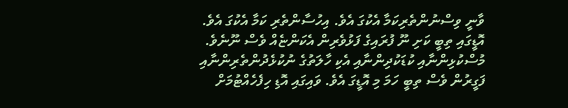ވާނީ ވިސްނުންތެރިކަމާ އެކުގަ އެވެ. އިހުސާންތެރި ކަމާ އެކުގަ އެވެ.
އޮޑީގައި ތިބީ ކަށި ނޫ ފުރައިގެ ފަޅުވެރިން އެކަންޏެއް ވެސް ނޫނެވެ. މުސްކުޅިންނާއި ކުޑަކުދިންނާއި އެކި ހާލަތުގެ ނުކުޅެދުންތެރިންނާއި ފަގީރުން ވެސް ތިބީ ހަމަ މި އޮޑީގަ އެވެ. ވައިގައި އޮޑި ހިފެހެއްޓުމަށް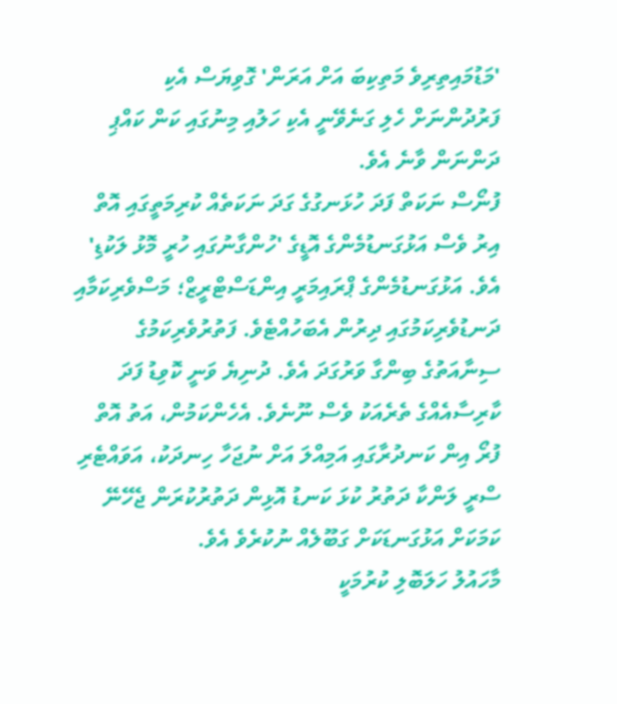'މަޑުމައިތިރިވެ މަތިކިބަ އަށް އަރަން' ގޮވިޔަސް އެކި ފަރުދުންނަށް ހެލި ގަނެވޭނީ އެކި ހަލުއި މިނުގައި ކަން ކައްޕި ދަންނަން ވާނެ އެވެ.
ފުނޯސް ނަކަތް ފަދަ ހުޅަނގުގެ ގަދަ ނަކަތެއް ކުރިމަތީގައި އޮތް އިރު ވެސް އަޅުގަނޑުމެންގެ އޮޑީގެ 'ހުންގާނުގައި ހުރީ މޮޅު ލަކުޑި' އެވެ. އަޅުގަނޑުމެންގެ ޕްރައިމަރީ އިންޑަސްޓްރީޒް؛ މަސްވެރިކަމާއި ދަނޑުވެރިކަމުގައި ދިރުން އެބަހުއްޓެވެ. ފަތުރުވެރިކަމުގެ ސިނާއަތުގެ ބިންގާ ވަރުގަދަ އެވެ. ދުނިޔެ ވަނީ ކޮވިޑު ފަދަ ކާރިސާއެއްގެ ތެރެއަކު ވެސް ނޫނެވެ. އެހެންކަމުން، އަތު އޮތް ފުރޯ އިން ކަނދުރާގައި އަމިއްލަ އަށް ނުޖަހާ ހިނދަކު، އަވައްޓެރި ސްރީ ލަންކާ ދަތުރު ކުޅަ ކަނޑު އޮޅިން ދަތުރުކުރަން ޖެހޭނޭ ކަމަކަށް އަޅުގަނޑަކަށް ގަބޫލެއް ނުކުރެވެ އެވެ.
މާހައުލު ހަލަބޮލި ކުރުމަކީ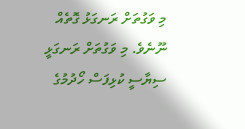މި ވަގުތަށް ރަނގަޅު ގޮތެއް ނޫނެވެ. މި ވަގުތަށް ރަނގަޅީ ސިޔާސީ ކުޅިފަސް ހޯދުމުގެ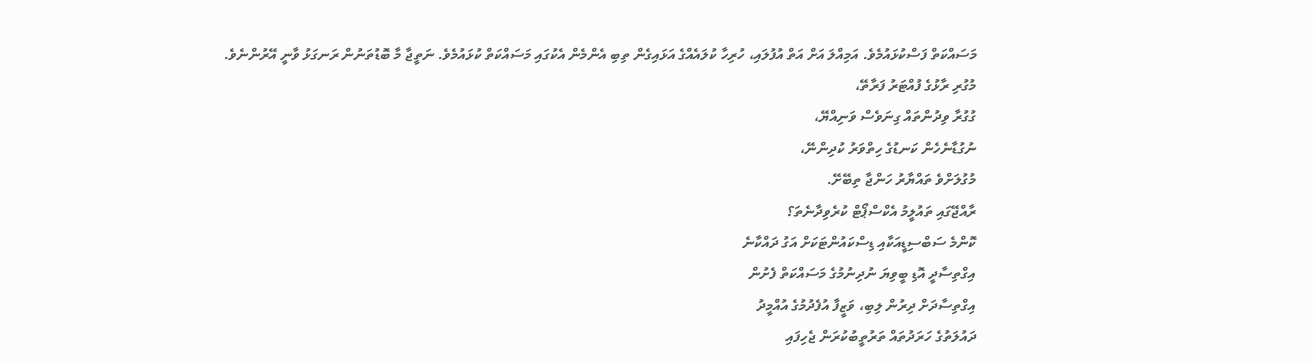މަސައްކަތް ފަސްކުޅައުމެވެ. އަމިއްލަ އަށް އަތް އުފުލައި، ހުރިހާ ކުލައެއްގެ އަޅައިގެން ތިބި އެންމެން އެކުގައި މަސައްކަތް ކުޅައުމެވެ. ނަތީޖާ މާ ބޮޑުތަނުން ރަނގަޅު ވާނީ އޭރުންނެވެ.
މުގުރި ރާޅުގެ ފުއްޓަރު ފަރާތޭ،
ގުގުރާ ވިދުންތައް ގިނަވެސް ވަނިއްޔޭ،
ނުގުޑާނެހެން ކަނޑުގެ ހިތްވަރު ކުދިންނޭ،
މުގުލަށްވެ ތައްޔާރު ހަންޖާ ތިބޭށޭ.
ރާއްޖޭގައި ތައުލީމު އެކްސްޕޯޓް ކުރެވިދާނެތަ؟
ކޮންމެ ސަބްސިޑީއަކާއި ޑިސްކައުންޓަކަށް އަގު ދައްކާނެ
އިގްތިސާދީ އޮޑި ބީވިޔަ ނުދިނުމުގެ މަސައްކަތް ފެށުން
އިގްތިސާދަށް ދިރުން ލިބި، ވަޒީފާ އުފެދުމުގެ އުއްމީދު
ދައުލަތުގެ ހަރަދުތައް ތަރުތީބުކުރަން ޖެހިފައި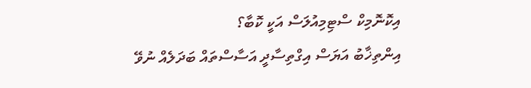އިކޮނޮމިކް ސްޓިމިއުލަސް އަކީ ކޮބާ؟
އިންތިޚާބު އަޔަސް އިގްތިސާދީ އަސާސްތައް ބަދަލެއް ނުވޭ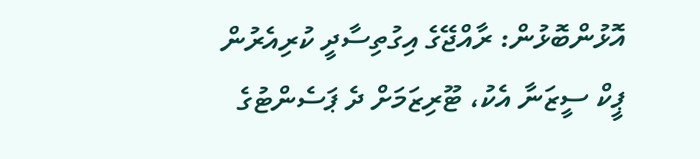އޮޅުންބޮޅުން: ރާއްޖޭގެ އިގުތިސާދީ ކުރިއެރުން
ޕީކް ސީޒަނާ އެކު، ޓޫރިޒަމަށް ދެ ޕަސެންޓުގެ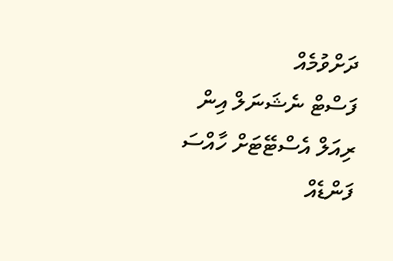ދަށްވުމެއް
ފަސްޓް ނެޝަނަލް އިން ރިއަލް އެސްޓޭޓަށް ހާއްސަ ފަންޑެއް